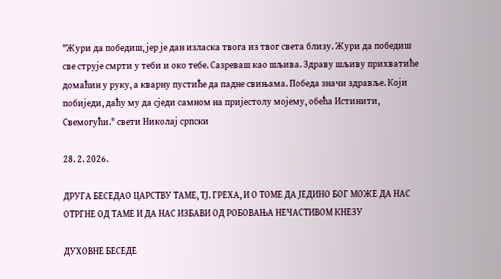"Жури да победиш, јер је дан изласка твога из твог света близу. Жури да победиш све струје смрти у теби и око тебе. Сазреваш као шљива. Здраву шљиву прихватиће домаћин у руку, а кварну пустиће да падне свињама. Победа значи здравље. Који побиједи, даћу му да сједи самном на пријестолу мојему, обећа Истинити, Свемогући." свети Николај српски

28. 2. 2026.

ДРУГА БЕСЕДАО ЦАРСТВУ ТАМЕ, ТЈ. ГРЕХА, И О ТОМЕ ДА ЈЕДИНО БОГ МОЖЕ ДА НАС ОТРГНЕ ОД ТАМЕ И ДА НАС ИЗБАВИ ОД РОБОВАЊА НЕЧАСТИВОМ КНЕЗУ

ДУХОВНЕ БЕСЕДЕ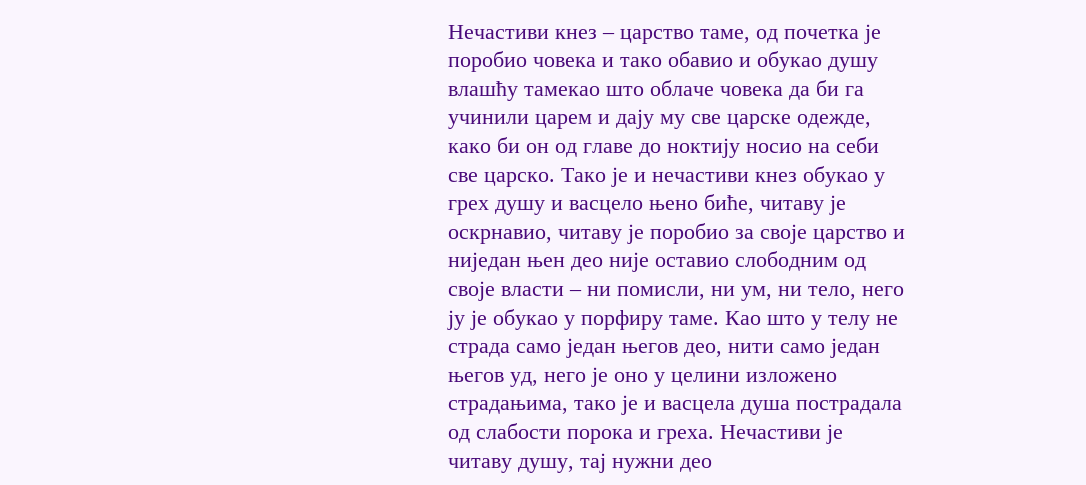Нечастиви кнез – царство таме, од почетка је поробио човека и тако обавио и обукао душу влашћу тамeкао што облаче човека да би га учинили царем и дају му све царске одежде, како би он од главе до ноктију носио на себи све царско. Тако је и нечастиви кнез обукао у грех душу и васцело њено биће, читаву је оскрнавио, читаву је поробио за своје царство и ниједан њен део није оставио слободним од своје власти – ни помисли, ни ум, ни тело, него ју је обукао у порфиру таме. Као што у телу не страда само један његов део, нити само један његов уд, него је оно у целини изложено страдањима, тако је и васцела душа пострадала од слабости порока и греха. Нечастиви је читаву душу, тај нужни део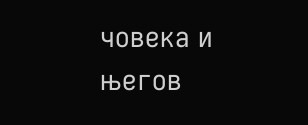човека и његов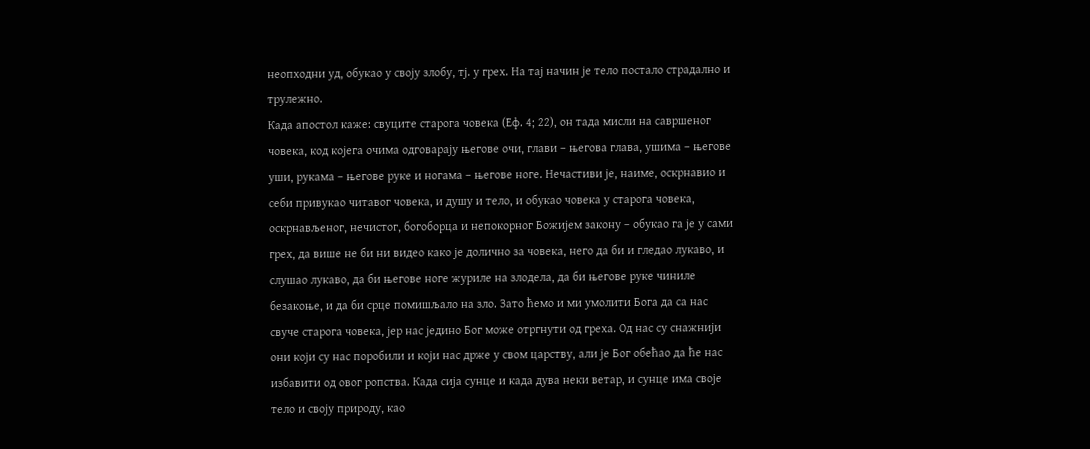неопходни уд, обукао у своју злобу, тј. у грех. На тај начин је тело постало страдално и трулежно.
Када апостол каже: свуците старога човека (Еф. 4; 22), он тада мисли на савршеног човека, код којега очима одговарају његове очи, глави – његова глава, ушима – његове уши, рукама – његове руке и ногама – његове ноге. Нечастиви је, наиме, оскрнавио и себи привукао читавог човека, и душу и тело, и обукао човека у старога човека, оскрнављеног, нечистог, богоборца и непокорног Божијем закону – обукао га је у сами грех, да више не би ни видео како је долично за човека, него да би и гледао лукаво, и слушао лукаво, да би његове ноге журиле на злодела, да би његове руке чиниле безакоње, и да би срце помишљало на зло. Зато ћемо и ми умолити Бога да са нас свуче старога човека, јер нас једино Бог може отргнути од греха. Од нас су снажнији они који су нас поробили и који нас држе у свом царству, али је Бог обећао да ће нас избавити од овог ропства. Када сија сунце и када дува неки ветар, и сунце има своје тело и своју природу, као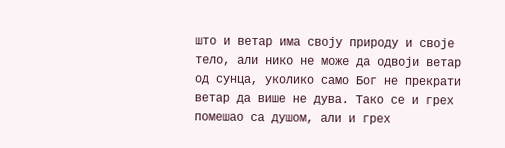што и ветар има своју природу и своје тело, али нико не може да одвоји ветар од сунца, уколико само Бог не прекрати ветар да више не дува. Тако се и грех помешао са душом, али и грех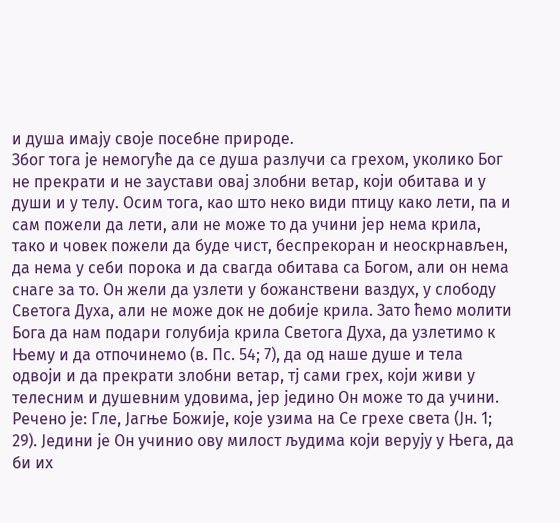и душа имају своје посебне природе.
Због тога је немогуће да се душа разлучи са грехом, уколико Бог не прекрати и не заустави овај злобни ветар, који обитава и у души и у телу. Осим тога, као што неко види птицу како лети, па и сам пожели да лети, али не може то да учини јер нема крила, тако и човек пожели да буде чист, беспрекоран и неоскрнављен, да нема у себи порока и да свагда обитава са Богом, али он нема снаге за то. Он жели да узлети у божанствени ваздух, у слободу Светога Духа, али не може док не добије крила. Зато ћемо молити Бога да нам подари голубија крила Светога Духа, да узлетимо к Њему и да отпочинемо (в. Пс. 54; 7), да од наше душе и тела одвоји и да прекрати злобни ветар, тј сами грех, који живи у телесним и душевним удовима, јер једино Он може то да учини. Речено је: Гле, Јагње Божије, које узима на Се грехе света (Јн. 1; 29). Једини је Он учинио ову милост људима који верују у Њега, да би их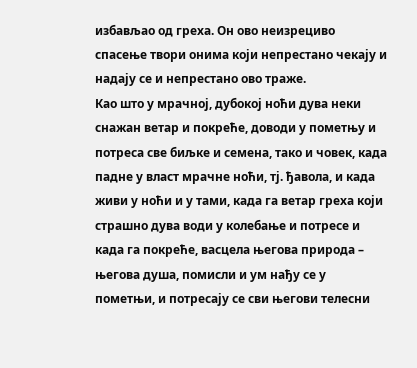избављао од греха. Он ово неизрециво спасење твори онима који непрестано чекају и надају се и непрестано ово траже.
Као што у мрачној, дубокој ноћи дува неки снажан ветар и покреће, доводи у пометњу и потреса све биљке и семена, тако и човек, када падне у власт мрачне ноћи, тј. ђавола, и када живи у ноћи и у тами, када га ветар греха који страшно дува води у колебање и потресе и када га покреће, васцела његова природа – његова душа, помисли и ум нађу се у пометњи, и потресају се сви његови телесни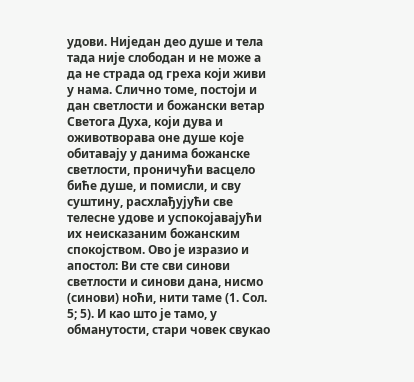удови. Ниједан део душе и тела тада није слободан и не може а да не страда од греха који живи у нама. Слично томе, постоји и дан светлости и божански ветар Светога Духа, који дува и оживотворава оне душе које обитавају у данима божанске светлости, проничући васцело биће душе, и помисли, и сву суштину, расхлађујући све телесне удове и успокојавајући их неисказаним божанским спокојством. Ово је изразио и апостол: Ви сте сви синови светлости и синови дана, нисмо (синови) ноћи, нити таме (1. Сол. 5; 5). И као што је тамо, у обманутости, стари човек свукао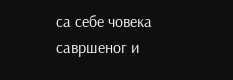са себе човека савршеног и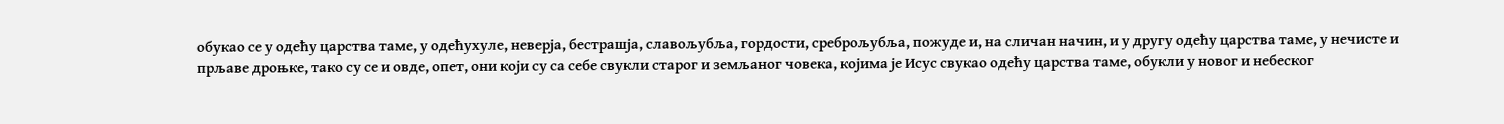обукао се у одећу царства таме, у одећухуле, неверја, бестрашја, славољубља, гордости, среброљубља, пожуде и, на сличан начин, и у другу одећу царства таме, у нечисте и прљаве дроњке, тако су се и овде, опет, они који су са себе свукли старог и земљаног човека, којима је Исус свукао одећу царства таме, обукли у новог и небеског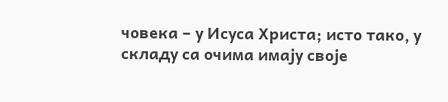човека – у Исуса Христа; исто тако, у складу са очима имају своје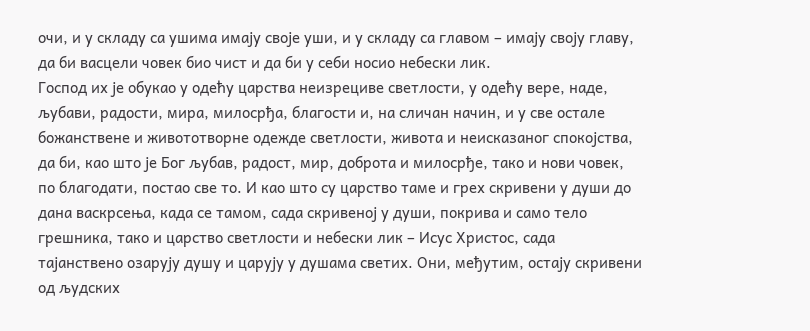очи, и у складу са ушима имају своје уши, и у складу са главом – имају своју главу, да би васцели човек био чист и да би у себи носио небески лик.
Господ их је обукао у одећу царства неизрециве светлости, у одећу вере, наде, љубави, радости, мира, милосрђа, благости и, на сличан начин, и у све остале божанствене и живототворне одежде светлости, живота и неисказаног спокојства, да би, као што је Бог љубав, радост, мир, доброта и милосрђе, тако и нови човек, по благодати, постао све то. И као што су царство таме и грех скривени у души до дана васкрсења, када се тамом, сада скривеној у души, покрива и само тело грешника, тако и царство светлости и небески лик – Исус Христос, сада тајанствено озарују душу и царују у душама светих. Они, међутим, остају скривени од људских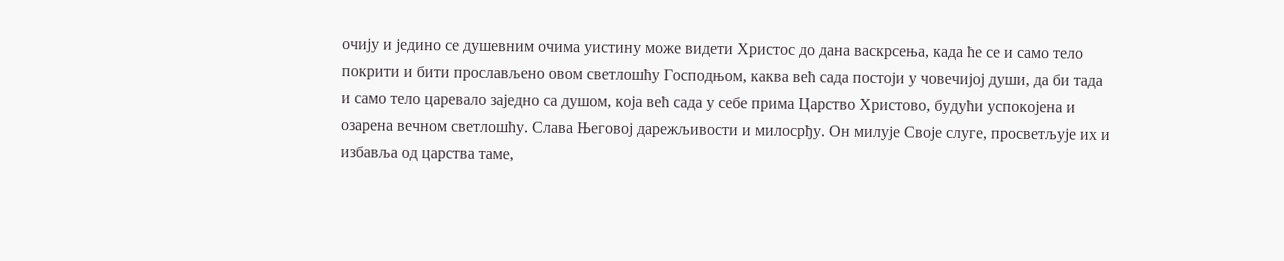очију и једино се душевним очима уистину може видети Христос до дана васкрсења, када ће се и само тело покрити и бити прослављено овом светлошћу Господњом, каква већ сада постоји у човечијој души, да би тада и само тело царевало заједно са душом, која већ сада у себе прима Царство Христово, будући успокојена и озарена вечном светлошћу. Слава Његовој дарежљивости и милосрђу. Он милује Своје слуге, просветљује их и избавља од царства таме,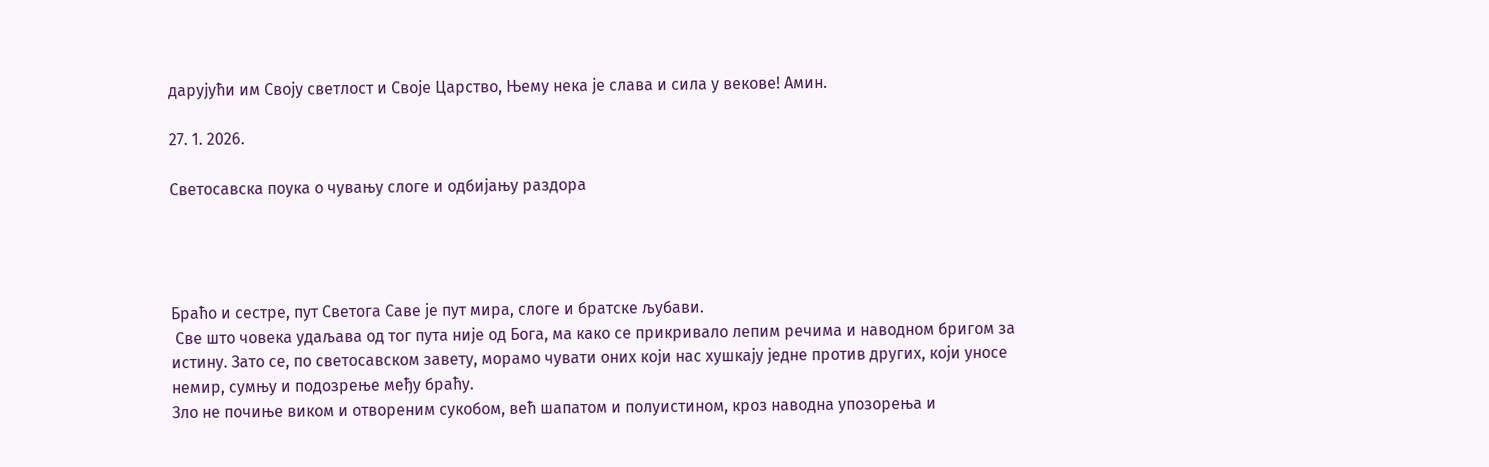дарујући им Своју светлост и Своје Царство, Њему нека је слава и сила у векове! Амин.

27. 1. 2026.

Светосавска поука о чувању слоге и одбијању раздора




Браћо и сестре, пут Светога Саве је пут мира, слоге и братске љубави.
 Све што човека удаљава од тог пута није од Бога, ма како се прикривало лепим речима и наводном бригом за истину. Зато се, по светосавском завету, морамо чувати оних који нас хушкају једне против других, који уносе немир, сумњу и подозрење међу браћу.
Зло не почиње виком и отвореним сукобом, већ шапатом и полуистином, кроз наводна упозорења и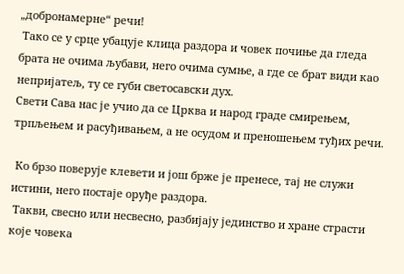„добронамерне“ речи!
 Тако се у срце убацује клица раздора и човек почиње да гледа брата не очима љубави, него очима сумње, а где се брат види као непријатељ, ту се губи светосавски дух.
Свети Сава нас је учио да се Црква и народ граде смирењем, трпљењем и расуђивањем, а не осудом и преношењем туђих речи.

 Ко брзо поверује клевети и још брже је пренесе, тај не служи истини, него постаје оруђе раздора.
 Такви, свесно или несвесно, разбијају јединство и хране страсти које човека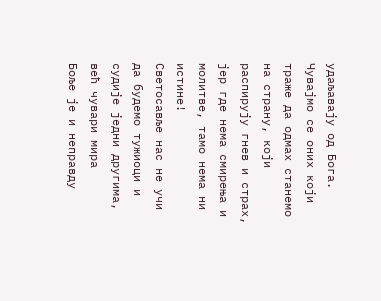удаљавају од Бога. Чувајмо се оних који траже да одмах станемо на страну, који распирују гнев и страх, јер где нема смирења и молитве, тамо нема ни истине!
Светосавље нас не учи да будемо тужиоци и судије једни другима, већ чувари мира
Боље је и неправду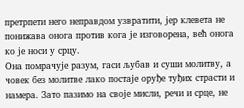претрпети него неправдом узвратити, јер клевета не понижава онога против кога је изговорена, већ онога ко је носи у срцу.
Она помрачује разум, гаси љубав и суши молитву, а човек без молитве лако постаје оруђе туђих страсти и намера. Зато пазимо на своје мисли, речи и срце, не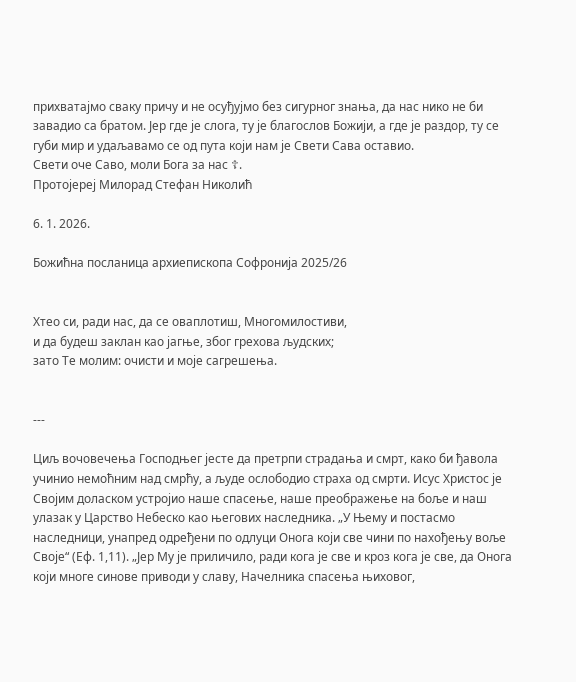прихватајмо сваку причу и не осуђујмо без сигурног знања, да нас нико не би завадио са братом. Јер где је слога, ту је благослов Божији, а где је раздор, ту се губи мир и удаљавамо се од пута који нам је Свети Сава оставио.
Свети оче Саво, моли Бога за нас ☦.
Протојереј Милорад Стефан Николић

6. 1. 2026.

Божићна посланица архиепископа Софронија 2025/26


Хтео си, ради нас, да се оваплотиш, Многомилостиви,
и да будеш заклан као јагње, због грехова људских;
зато Те молим: очисти и моје сагрешења.


---

Циљ вочовечења Господњег јесте да претрпи страдања и смрт, како би ђавола учинио немоћним над смрћу, а људе ослободио страха од смрти. Исус Христос је Својим доласком устројио наше спасење, наше преображење на боље и наш улазак у Царство Небеско као његових наследника. „У Њему и постасмо наследници, унапред одређени по одлуци Онога који све чини по нахођењу воље Своје“ (Еф. 1,11). „Јер Му је приличило, ради кога је све и кроз кога је све, да Онога који многе синове приводи у славу, Начелника спасења њиховог,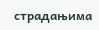страдањима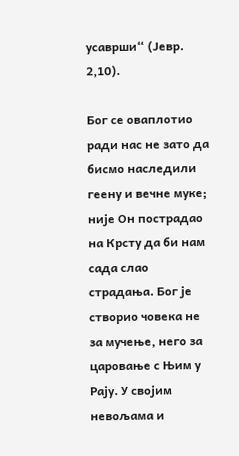усаврши“ (Јевр. 2,10).

Бог се оваплотио ради нас не зато да бисмо наследили геену и вечне муке; није Он пострадао на Крсту да би нам сада слао страдања. Бог је створио човека не за мучење, него за царовање с Њим у Рају. У својим невољама и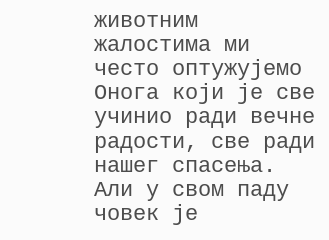животним жалостима ми често оптужујемо Онога који је све учинио ради вечне радости, све ради нашег спасења. Али у свом паду човек је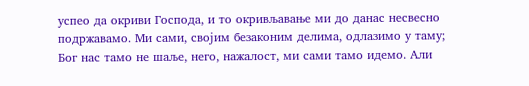успео да окриви Господа, и то окривљавање ми до данас несвесно подржавамо. Ми сами, својим безаконим делима, одлазимо у таму; Бог нас тамо не шаље, него, нажалост, ми сами тамо идемо. Али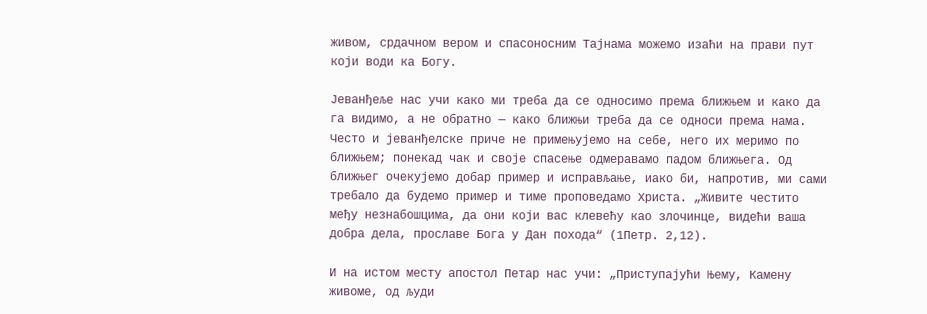живом, срдачном вером и спасоносним Тајнама можемо изаћи на прави пут који води ка Богу.

Јеванђеље нас учи како ми треба да се односимо према ближњем и како да га видимо, а не обратно — како ближњи треба да се односи према нама. Често и јеванђелске приче не примењујемо на себе, него их меримо по ближњем; понекад чак и своје спасење одмеравамо падом ближњега. Од ближњег очекујемо добар пример и исправљање, иако би, напротив, ми сами требало да будемо пример и тиме проповедамо Христа. „Живите честито међу незнабошцима, да они који вас клевећу као злочинце, видећи ваша добра дела, прославе Бога у Дан похода“ (1Петр. 2,12).

И на истом месту апостол Петар нас учи: „Приступајући Њему, Камену живоме, од људи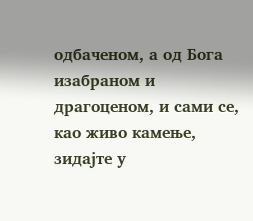одбаченом, а од Бога изабраном и драгоценом, и сами се, као живо камење, зидајте у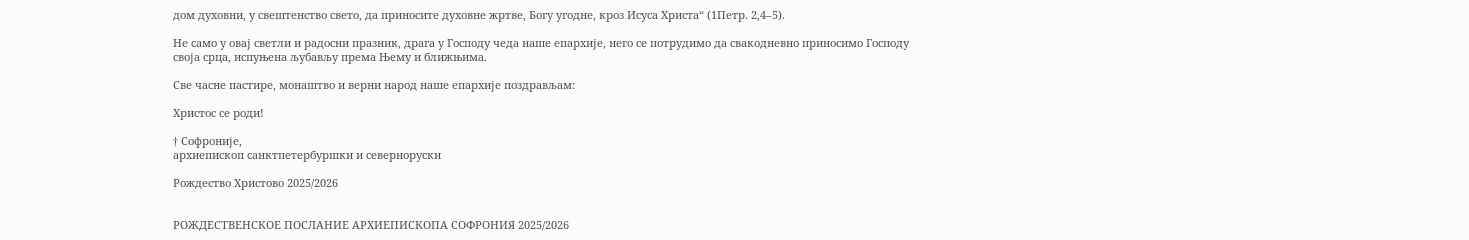дом духовни, у свештенство свето, да приносите духовне жртве, Богу угодне, кроз Исуса Христа“ (1Петр. 2,4–5).

Не само у овај светли и радосни празник, драга у Господу чеда наше епархије, него се потрудимо да свакодневно приносимо Господу своја срца, испуњена љубављу према Њему и ближњима.

Све часне пастире, монаштво и верни народ наше епархије поздрављам:

Христос се роди!

† Софроније,
архиепископ санктпетербуршки и северноруски

Рождество Христово 2025/2026


РОЖДЕСТВЕНСКОЕ ПОСЛАНИЕ АРХИЕПИСКОПА СОФРОНИЯ 2025/2026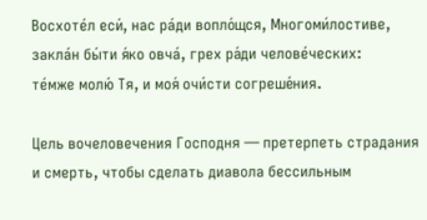Восхоте́л еси́, нас ра́ди вопло́щся, Многоми́лостиве,
закла́н бы́ти я́ко овча́, грех ра́ди челове́ческих:
те́мже молю́ Тя, и моя́ очи́сти согреше́ния.

Цель вочеловечения Господня — претерпеть страдания и смерть, чтобы сделать диавола бессильным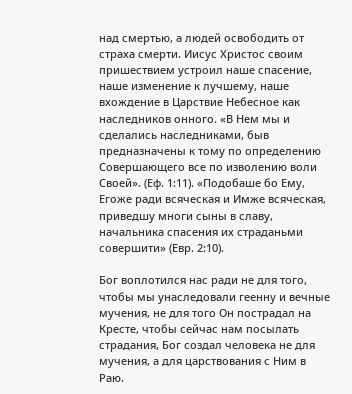над смертью, а людей освободить от страха смерти. Иисус Христос своим пришествием устроил наше спасение, наше изменение к лучшему, наше вхождение в Царствие Небесное как наследников онного. «В Нем мы и сделались наследниками, быв предназначены к тому по определению Совершающего все по изволению воли Своей». (Еф. 1:11). «Подобаше бо Ему, Егоже ради всяческая и Имже всяческая, приведшу многи сыны в славу, начальника спасения их страданьми совершити» (Евр. 2:10).

Бог воплотился нас ради не для того, чтобы мы унаследовали геенну и вечные мучения, не для того Он пострадал на Кресте, чтобы сейчас нам посылать страдания, Бог создал человека не для мучения, а для царствования с Ним в Раю.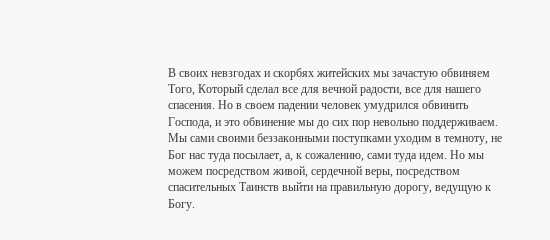В своих невзгодах и скорбях житейских мы зачастую обвиняем Того, Который сделал все для вечной радости, все для нашего спасения. Но в своем падении человек умудрился обвинить Господа, и это обвинение мы до сих пор невольно поддерживаем. Мы сами своими беззаконными поступками уходим в темноту, не Бог нас туда посылает, а, к сожалению, сами туда идем. Но мы можем посредством живой, сердечной веры, посредством спасительных Таинств выйти на правильную дорогу, ведущую к Богу.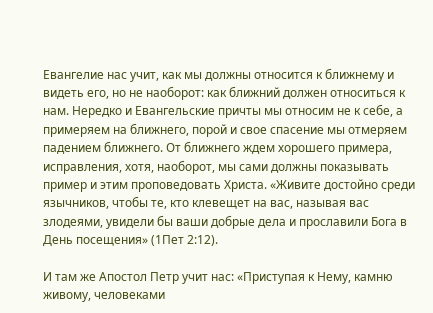Евангелие нас учит, как мы должны относится к ближнему и видеть его, но не наоборот: как ближний должен относиться к нам. Нередко и Евангельские причты мы относим не к себе, а примеряем на ближнего, порой и свое спасение мы отмеряем падением ближнего. От ближнего ждем хорошего примера, исправления, хотя, наоборот, мы сами должны показывать пример и этим проповедовать Христа. «Живите достойно среди язычников, чтобы те, кто клевещет на вас, называя вас злодеями, увидели бы ваши добрые дела и прославили Бога в День посещения» (1Пет 2:12).

И там же Апостол Петр учит нас: «Приступая к Нему, камню живому, человеками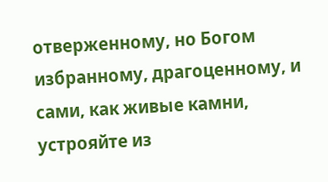отверженному, но Богом избранному, драгоценному, и сами, как живые камни, устрояйте из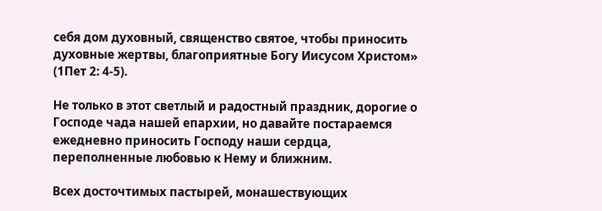себя дом духовный, священство святое, чтобы приносить духовные жертвы, благоприятные Богу Иисусом Христом» (1Пет 2: 4-5).

Не только в этот светлый и радостный праздник, дорогие о Господе чада нашей епархии, но давайте постараемся ежедневно приносить Господу наши сердца, переполненные любовью к Нему и ближним.

Всех досточтимых пастырей, монашествующих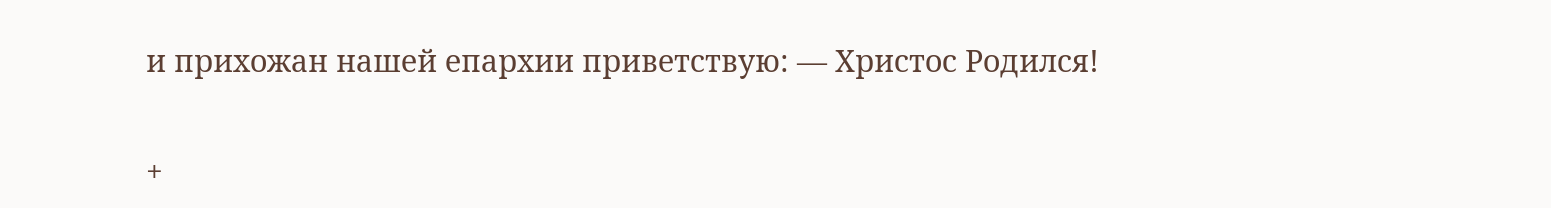и прихожан нашей епархии приветствую: — Христос Родился!

+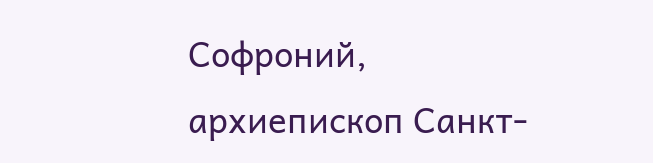Софроний, архиепископ Санкт-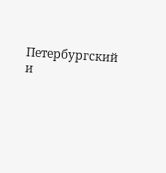Петербургский и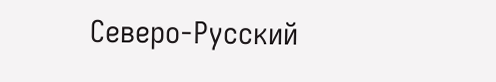Северо-Русский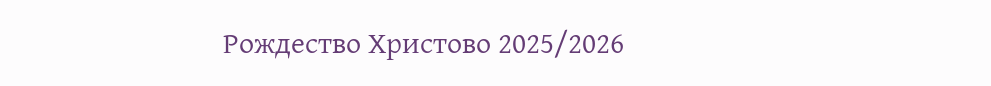Рождество Христово 2025/2026